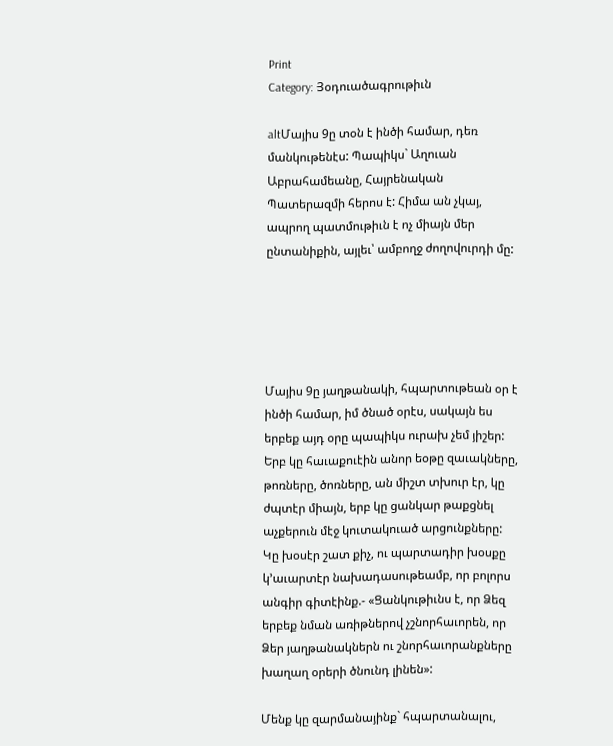Print
Category: Յօդուածագրութիւն

altՄայիս 9ը տօն է ինծի համար, դեռ մանկութենէս: Պապիկս` Աղուան Աբրահամեանը, Հայրենական Պատերազմի հերոս է: Հիմա ան չկայ, ապրող պատմութիւն է ոչ միայն մեր ընտանիքին, այլեւ՝ ամբողջ ժողովուրդի մը:





Մայիս 9ը յաղթանակի, հպարտութեան օր է ինծի համար, իմ ծնած օրէս, սակայն ես երբեք այդ օրը պապիկս ուրախ չեմ յիշեր: Երբ կը հաւաքուէին անոր եօթը զաւակները, թոռները, ծոռները, ան միշտ տխուր էր, կը ժպտէր միայն, երբ կը ցանկար թաքցնել աչքերուն մէջ կուտակուած արցունքները: Կը խօսէր շատ քիչ, ու պարտադիր խօսքը կ՚աւարտէր նախադասութեամբ, որ բոլորս անգիր գիտէինք.- «Ցանկութիւնս է, որ Ձեզ երբեք նման առիթներով չշնորհաւորեն, որ Ձեր յաղթանակներն ու շնորհաւորանքները խաղաղ օրերի ծնունդ լինեն»:

Մենք կը զարմանայինք` հպարտանալու,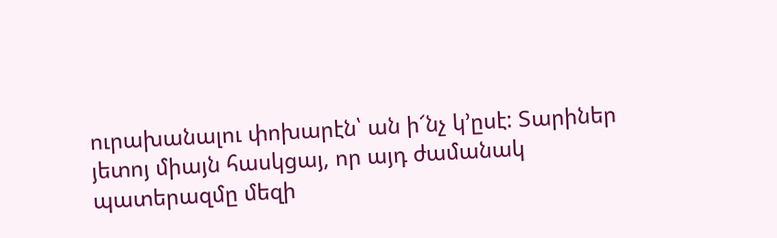ուրախանալու փոխարէն՝ ան ի՜նչ կ՚ըսէ: Տարիներ յետոյ միայն հասկցայ, որ այդ ժամանակ պատերազմը մեզի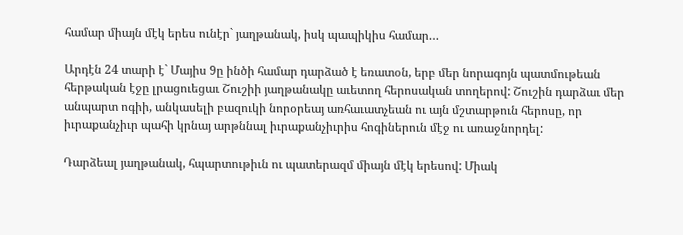համար միայն մէկ երես ունէր` յաղթանակ, իսկ պապիկիս համար…

Արդէն 24 տարի է` Մայիս 9ը ինծի համար դարձած է եռատօն, երբ մեր նորագոյն պատմութեան հերթական էջը լրացուեցաւ Շուշիի յաղթանակը աւետող հերոսական տողերով: Շուշին դարձաւ մեր անպարտ ոգիի, անկասելի բազուկի նորօրեայ առհաւատչեան ու այն մշտարթուն հերոսը, որ իւրաքանչիւր պահի կրնայ արթննալ իւրաքանչիւրիս հոգիներուն մէջ ու առաջնորդել:

Դարձեալ յաղթանակ, հպարտութիւն ու պատերազմ միայն մէկ երեսով: Միակ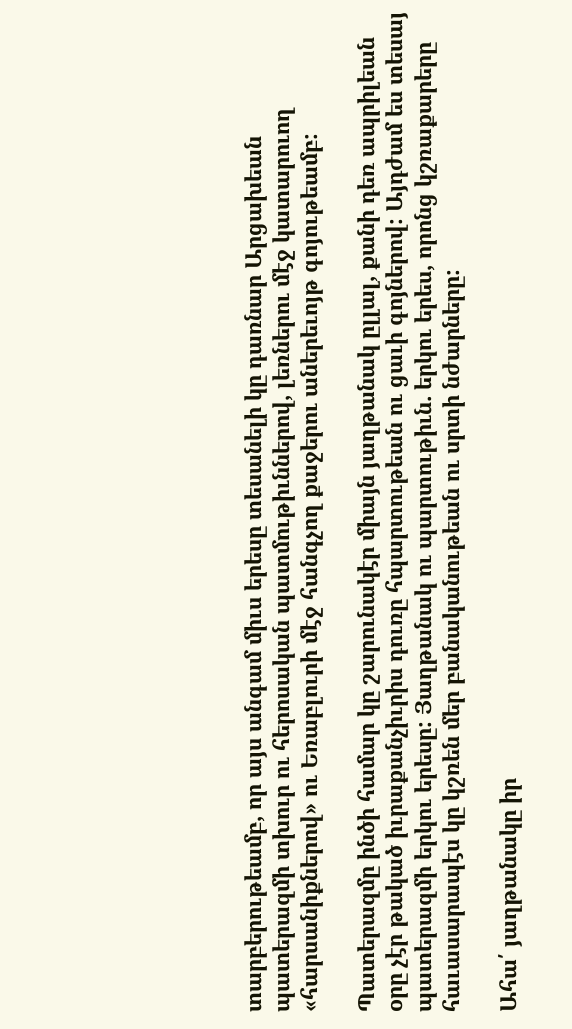տարբերութեամբ, որ այս անգամ միւս երեսը տեսանելի կը դառնար Արցախեան պատերազմի տխուր ու հերոսական պատմութիւններով, լեռներու մէջ կատարուող «հարսանիքներով» ու Եռաբլուրի մէջ հանգչող քաջերու աներեւոյթ գոյութեամբ:

Պատերազմը ինծի համար կը շարունակէր միայն յաղթանակ ըլլալ, քանի դեռ ապրիլեան օրը չէր թակած իւրաքանչիւրիս դուռը հպարտութեան ու ցաւի գոյներով: Այդժամ ես տեսայ պատերազմի երկու երեսը: Յաղթանակ ու պարտութիւն. երկու երես, որոնց կշռաքարերը հաւասարապէս կը կշռեն մեր բանականութեան ու սրտի նժարները:

Ահա՛ յաղթանակը իր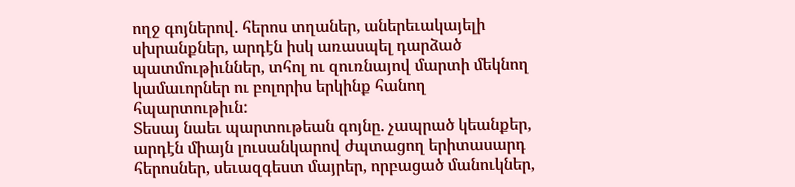ողջ գոյներով. հերոս տղաներ, աներեւակայելի սխրանքներ, արդէն իսկ առասպել դարձած պատմութիւններ, տհոլ ու զուռնայով մարտի մեկնող կամաւորներ ու բոլորիս երկինք հանող հպարտութիւն:
Տեսայ նաեւ պարտութեան գոյնը. չապրած կեանքեր, արդէն միայն լուսանկարով ժպտացող երիտասարդ հերոսներ, սեւազգեստ մայրեր, որբացած մանուկներ,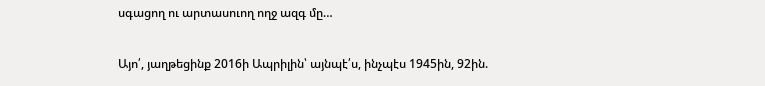սգացող ու արտասուող ողջ ազգ մը…

Այո՛, յաղթեցինք 2016ի Ապրիլին՝ այնպէ՛ս, ինչպէս 1945ին, 92ին.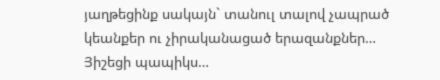յաղթեցինք սակայն` տանուլ տալով չապրած կեանքեր ու չիրականացած երազանքներ…
Յիշեցի պապիկս…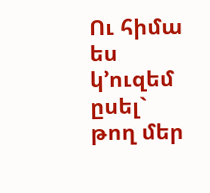Ու հիմա ես կ՚ուզեմ ըսել` թող մեր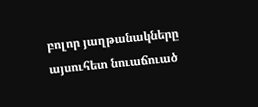բոլոր յաղթանակները այսուհետ նուաճուած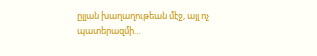ըլլան խաղաղութեան մէջ, այլ ոչ պատերազմի…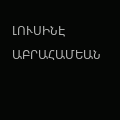ԼՈՒՍԻՆԷ ԱԲՐԱՀԱՄԵԱՆ